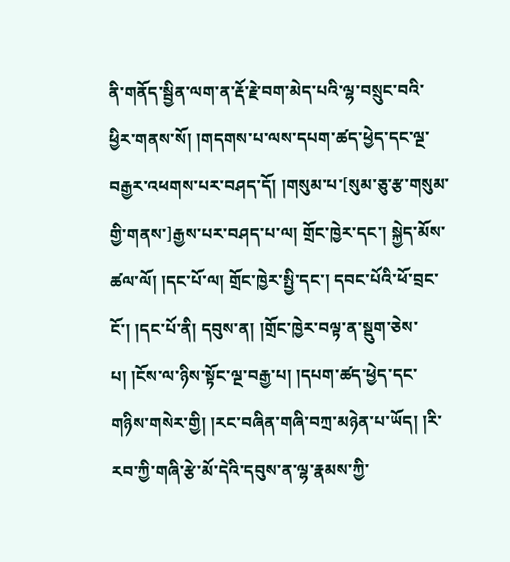ནི་གནོད་སྦྱིན་ལག་ན་རྡོ་རྗེ་བག་མེད་པའི་ལྷ་བསྲུང་བའི་ཕྱིར་གནས་སོ། །གདགས་པ་ལས་དཔག་ཚད་ཕྱེད་དང་ལྔ་བརྒྱར་འཕགས་པར་བཤད་དོ། །གསུམ་པ་[སུམ་ཅུ་རྩ་གསུམ་གྱི་གནས་]རྒྱས་པར་བཤད་པ་ལ། གྲོང་ཁྱེར་དང་། སྐྱེད་མོས་ཚལ་ལོ། །དང་པོ་ལ། གྲོང་ཁྱེར་སྤྱི་དང་། དབང་པོའི་ཕོ་བྲང་ངོ་། །དང་པོ་ནི། དབུས་ན། །གྲོང་ཁྱེར་བལྟ་ན་སྡུག་ཅེས་པ། །ངོས་ལ་ཉིས་སྟོང་ལྔ་བརྒྱ་པ། །དཔག་ཚད་ཕྱེད་དང་གཉིས་གསེར་གྱི། །རང་བཞིན་གཞི་བཀྲ་མཉེན་པ་ཡོད། །རི་རབ་ཀྱི་གཞི་རྩེ་མོ་དེའི་དབུས་ན་ལྷ་རྣམས་ཀྱི་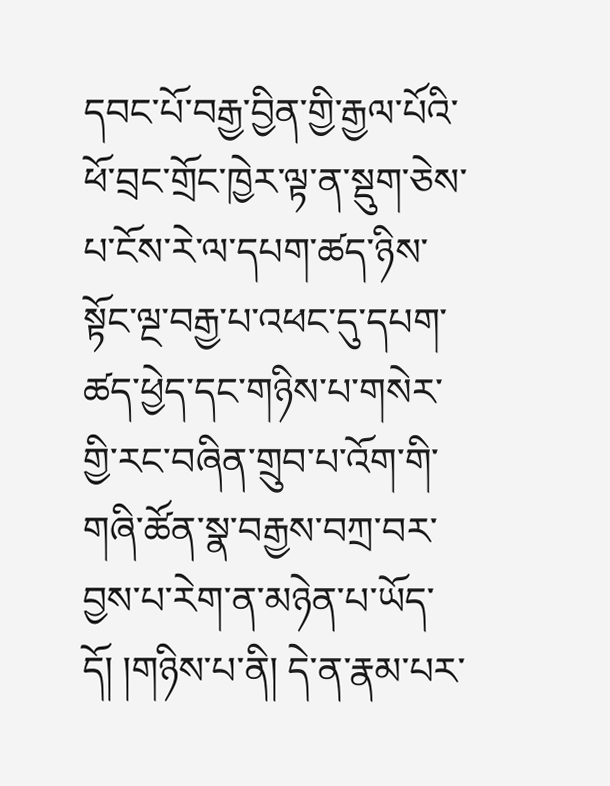དབང་པོ་བརྒྱ་བྱིན་གྱི་རྒྱལ་པོའི་ཕོ་བྲང་གྲོང་ཁྱེར་ལྟ་ན་སྡུག་ཅེས་པ་ངོས་རེ་ལ་དཔག་ཚད་ཉིས་སྟོང་ལྔ་བརྒྱ་པ་འཕང་དུ་དཔག་ཚད་ཕྱེད་དང་གཉིས་པ་གསེར་གྱི་རང་བཞིན་གྲུབ་པ་འོག་གི་གཞི་ཚོན་སྣ་བརྒྱས་བཀྲ་བར་བྱས་པ་རེག་ན་མཉེན་པ་ཡོད་དོ། །གཉིས་པ་ནི། དེ་ན་རྣམ་པར་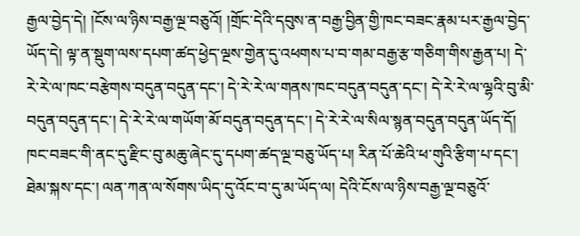རྒྱལ་བྱེད་དེ། །ངོས་ལ་ཉིས་བརྒྱ་ལྔ་བཅུའོ། །གྲོང་དེའི་དབུས་ན་བརྒྱ་བྱིན་གྱི་ཁང་བཟང་རྣམ་པར་རྒྱལ་བྱེད་ཡོད་དེ། ལྟ་ན་སྡུག་ལས་དཔག་ཚད་ཕྱེད་ལྔས་གྱེན་དུ་འཕགས་པ་བ་གམ་བརྒྱ་རྩ་གཅིག་གིས་རྒྱན་པ། དེ་རེ་རེ་ལ་ཁང་བརྩེགས་བདུན་བདུན་དང་། དེ་རེ་རེ་ལ་གནས་ཁང་བདུན་བདུན་དང་། དེ་རེ་རེ་ལ་ལྷའི་བུ་མི་བདུན་བདུན་དང་། དེ་རེ་རེ་ལ་གཡོག་མོ་བདུན་བདུན་དང་། དེ་རེ་རེ་ལ་སིལ་སྙན་བདུན་བདུན་ཡོད་དོ། ཁང་བཟང་གི་ནང་དུ་རྫིང་བུ་མཆུ་ཞེང་དུ་དཔག་ཚད་ལྔ་བཅུ་ཡོད་པ། རིན་པོ་ཆེའི་ཕ་གུའི་རྩིག་པ་དང་། ཐེམ་སྐས་དང་། ལན་ཀན་ལ་སོགས་ཡིད་དུ་འོང་བ་དུ་མ་ཡོད་ལ། དེའི་ངོས་ལ་ཉིས་བརྒྱ་ལྔ་བཅུའོ་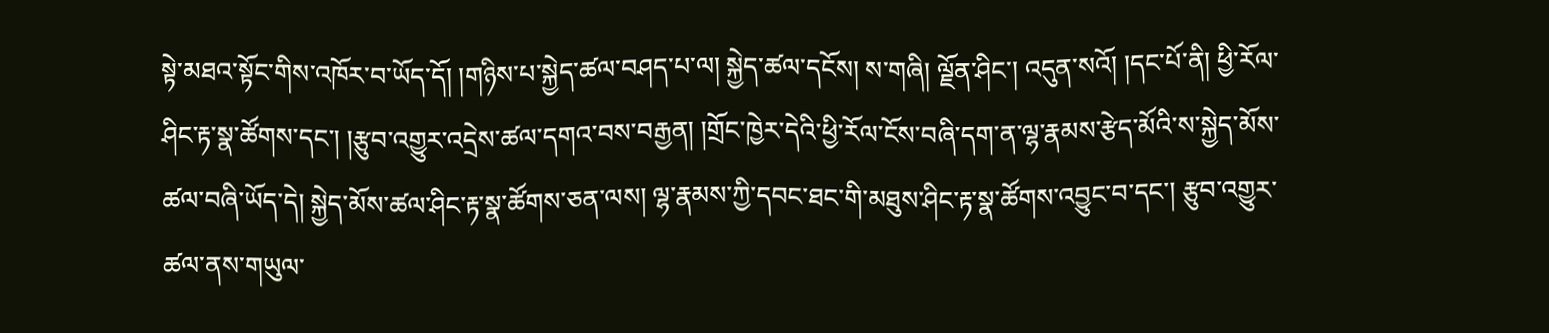སྟེ་མཐའ་སྟོང་གིས་འཁོར་བ་ཡོད་དོ། །གཉིས་པ་སྐྱེད་ཚལ་བཤད་པ་ལ། སྐྱེད་ཚལ་དངོས། ས་གཞི། ལྗོན་ཤིང་། འདུན་སའོ། །དང་པོ་ནི། ཕྱི་རོལ་ཤིང་རྟ་སྣ་ཚོགས་དང་། །རྩུབ་འགྱུར་འདྲེས་ཚལ་དགའ་བས་བརྒྱན། །གྲོང་ཁྱེར་དེའི་ཕྱི་རོལ་ངོས་བཞི་དག་ན་ལྷ་རྣམས་རྩེད་མོའི་ས་སྐྱེད་མོས་ཚལ་བཞི་ཡོད་དེ། སྐྱེད་མོས་ཚལ་ཤིང་རྟ་སྣ་ཚོགས་ཅན་ལས། ལྷ་རྣམས་ཀྱི་དབང་ཐང་གི་མཐུས་ཤིང་རྟ་སྣ་ཚོགས་འབྱུང་བ་དང་། རྩུབ་འགྱུར་ཚལ་ནས་གཡུལ་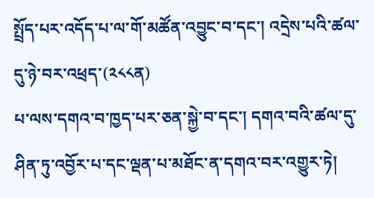སྤྲོད་པར་འདོད་པ་ལ་གོ་མཚོན་འབྱུང་བ་དང་། འདྲེས་པའི་ཚལ་དུ་ཉེ་བར་འཕྲད་(༢༨༨ན)
པ་ལས་དགའ་བ་ཁྱད་པར་ཅན་སྐྱེ་བ་དང་། དགའ་བའི་ཚལ་དུ་ཤིན་ཏུ་འབྱོར་པ་དང་ལྡན་པ་མཐོང་ན་དགའ་བར་འགྱུར་ཏེ།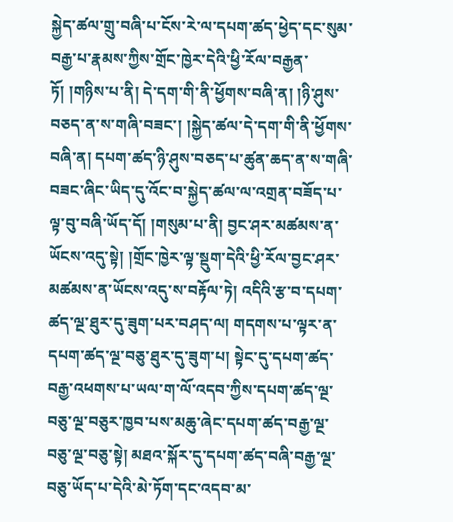སྐྱེད་ཚལ་གྲུ་བཞི་པ་ངོས་རེ་ལ་དཔག་ཚད་ཕྱེད་དང་སུམ་བརྒྱ་པ་རྣམས་ཀྱིས་གྲོང་ཁྱེར་དེའི་ཕྱི་རོལ་བརྒྱན་ཏོ། །གཉིས་པ་ནི། དེ་དག་གི་ནི་ཕྱོགས་བཞི་ན། །ཉི་ཤུས་བཅད་ན་ས་གཞི་བཟང་། །སྐྱེད་ཚལ་དེ་དག་གི་ནི་ཕྱོགས་བཞི་ན། དཔག་ཚད་ཉི་ཤུས་བཅད་པ་ཚུན་ཆད་ན་ས་གཞི་བཟང་ཞིང་ཡིད་དུ་འོང་བ་སྐྱེད་ཚལ་ལ་འགྲན་བཟོད་པ་ལྟ་བུ་བཞི་ཡོད་དོ། །གསུམ་པ་ནི། བྱང་ཤར་མཚམས་ན་ཡོངས་འདུ་སྟེ། །གྲོང་ཁྱེར་ལྟ་སྡུག་དེའི་ཕྱི་རོལ་བྱང་ཤར་མཚམས་ན་ཡོངས་འདུ་ས་བརྟོལ་ཏེ། འདིའི་རྩ་བ་དཔག་ཚད་ལྔ་ཐུར་དུ་ཟུག་པར་བཤད་ལ། གདགས་པ་ལྟར་ན་དཔག་ཚད་ལྔ་བཅུ་ཐུར་དུ་ཟུག་པ། སྟེང་དུ་དཔག་ཚད་བརྒྱ་འཕགས་པ་ཡལ་ག་ལོ་འདབ་ཀྱིས་དཔག་ཚད་ལྔ་བཅུ་ལྔ་བཅུར་ཁྱབ་པས་མཆུ་ཞེང་དཔག་ཚད་བརྒྱ་ལྔ་བཅུ་ལྔ་བཅུ་སྟེ། མཐའ་སྐོར་དུ་དཔག་ཚད་བཞི་བརྒྱ་ལྔ་བཅུ་ཡོད་པ་དེའི་མེ་ཏོག་དང་འདབ་མ་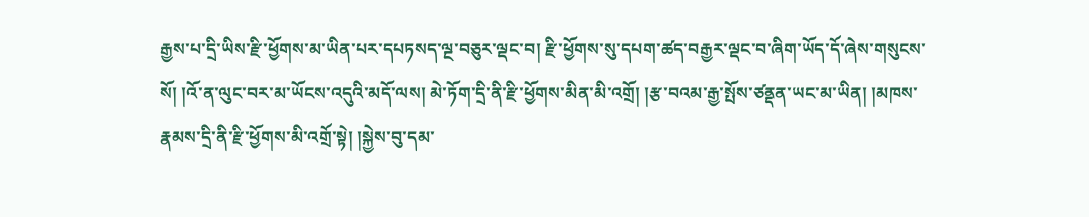རྒྱས་པ་དྲི་ཡིས་རྫི་ཕྱོགས་མ་ཡིན་པར་དཔཏསད་ལྔ་བཅུར་ལྡང་བ། རྫི་ཕྱོགས་སུ་དཔག་ཚད་བརྒྱར་ལྡང་བ་ཞིག་ཡོད་དོ་ཞེས་གསུངས་སོ། །འོ་ན་ལུང་བར་མ་ཡོངས་འདུའི་མདོ་ལས། མེ་ཏོག་དྲི་ནི་རྫི་ཕྱོགས་མིན་མི་འགྲོ། །རྩ་བའམ་རྒྱ་སྤོས་ཙནྡན་ཡང་མ་ཡིན། །མཁས་རྣམས་དྲི་ནི་རྫི་ཕྱོགས་མི་འགྲོ་སྟེ། །སྐྱེས་བུ་དམ་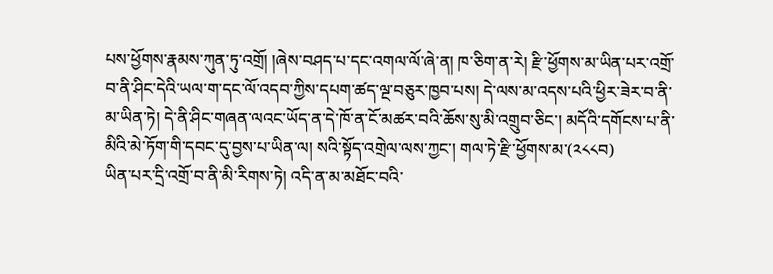པས་ཕྱོགས་རྣམས་ཀུན་ཏུ་འགྲོ། །ཞེས་བཤད་པ་དང་འགལ་ལོ་ཞེ་ན། ཁ་ཅིག་ན་རེ། རྫི་ཕྱོགས་མ་ཡིན་པར་འགྲོ་བ་ནི་ཤིང་དེའི་ཡལ་ག་དང་ལོ་འདབ་ཀྱིས་དཔག་ཚད་ལྔ་བཅུར་ཁྱབ་པས། དེ་ལས་མ་འདས་པའི་ཕྱིར་ཟེར་བ་ནི་མ་ཡིན་ཏེ། དེ་ནི་ཤིང་གཞན་ལའང་ཡོད་ན་དེ་ཁོ་ན་ངོ་མཚར་བའི་ཆོས་སུ་མི་འགྲུབ་ཅིང་། མདོའི་དགོངས་པ་ནི་མིའི་མེ་ཏོག་གི་དབང་དུ་བྱས་པ་ཡིན་ལ། སའི་སྟོད་འགྲེལ་ལས་ཀྱང་། གལ་ཏེ་རྫི་ཕྱོགས་མ་(༢༨༨བ)
ཡིན་པར་དྲི་འགྲོ་བ་ནི་མི་རིགས་ཏེ། འདི་ན་མ་མཐོང་བའི་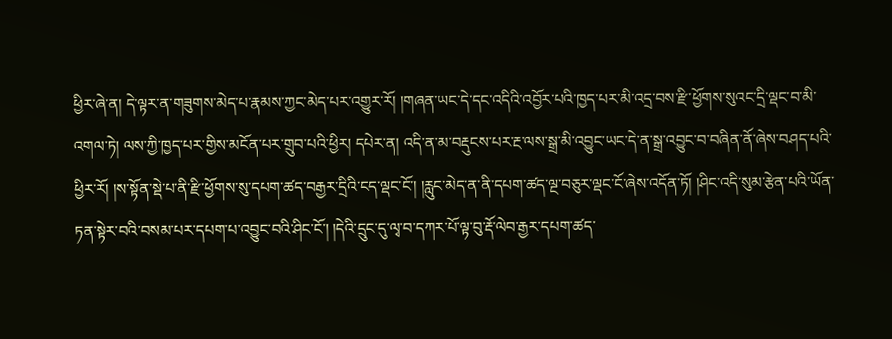ཕྱིར་ཞེ་ན། དེ་ལྟར་ན་གཟུགས་མེད་པ་རྣམས་ཀྱང་མེད་པར་འགྱུར་རོ། །གཞན་ཡང་དེ་དང་འདིའི་འབྱོར་པའི་ཁྱད་པར་མི་འདྲ་བས་རྫི་ཕྱོགས་སུའང་དྲི་ལྡང་བ་མི་འགལ་ཏེ། ལས་ཀྱི་ཁྱད་པར་གྱིས་མངོན་པར་གྲུབ་པའི་ཕྱིར། དཔེར་ན། འདི་ན་མ་བརྡུངས་པར་རྔ་ལས་སྒྲ་མི་འབྱུང་ཡང་དེ་ན་སྒྲ་འབྱུང་བ་བཞིན་ནོ་ཞེས་བཤད་པའི་ཕྱིར་རོ། །ས་སྟོན་སྡེ་པ་ནི་རྫི་ཕྱོགས་སུ་དཔག་ཚད་བརྒྱར་དྲིའི་ངད་ལྡང་ངོ་། །རླུང་མེད་ན་ནི་དཔག་ཚད་ལྔ་བཅུར་ལྡང་ངོ་ཞེས་འདོན་ཏོ། །ཤིང་འདི་སུམ་རྩེན་པའི་ཡོན་ཏན་སྟེར་བའི་བསམ་པར་དཔག་པ་འབྱུང་བའི་ཤིང་ངོ་། །དེའི་དྲུང་དུ་ལྭ་བ་དཀར་པོ་ལྟ་བུ་རྡོ་ལེབ་རྒྱར་དཔག་ཚད་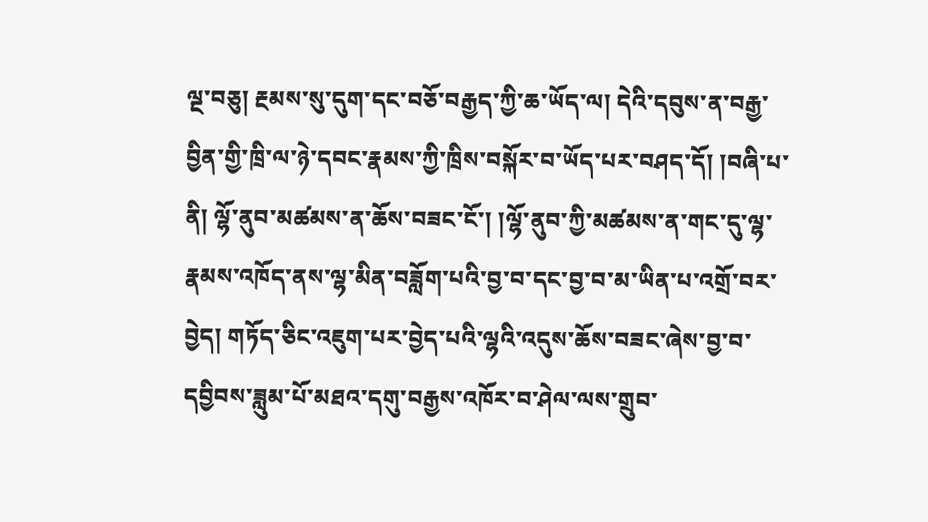ལྔ་བཅུ། རྔམས་སུ་དུག་དང་བཅོ་བརྒྱད་ཀྱི་ཆ་ཡོད་ལ། དེའི་དབུས་ན་བརྒྱ་བྱིན་གྱི་ཁྲི་ལ་ཉེ་དབང་རྣམས་ཀྱི་ཁྲིས་བསྐོར་བ་ཡོད་པར་བཤད་དོ། །བཞི་པ་ནི། ལྷོ་ནུབ་མཚམས་ན་ཆོས་བཟང་ངོ་། །ལྷོ་ནུབ་ཀྱི་མཚམས་ན་གང་དུ་ལྷ་རྣམས་འཁོད་ནས་ལྷ་མིན་བཟློག་པའི་བྱ་བ་དང་བྱ་བ་མ་ཡིན་པ་འགྲོ་བར་བྱེད། གཏོད་ཅིང་འཇུག་པར་བྱེད་པའི་ལྷའི་འདུས་ཆོས་བཟང་ཞེས་བྱ་བ་དབྱིབས་ཟླུམ་པོ་མཐའ་དགུ་བརྒྱས་འཁོར་བ་ཤེལ་ལས་གྲུབ་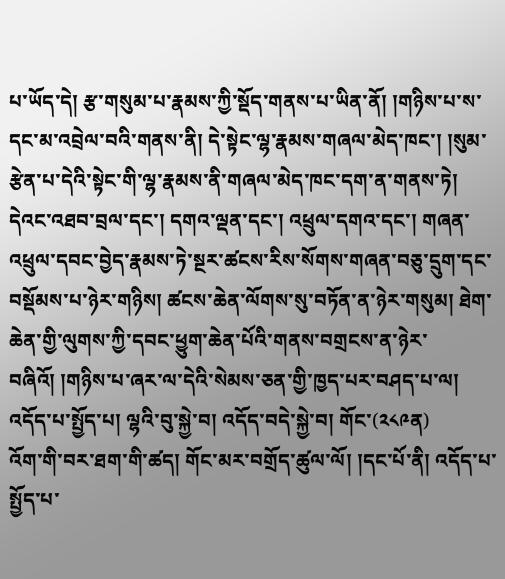པ་ཡོད་དེ། རྩ་གསུམ་པ་རྣམས་ཀྱི་སྡོད་གནས་པ་ཡིན་ནོ། །གཉིས་པ་ས་དང་མ་འབྲེལ་བའི་གནས་ནི། དེ་སྟེང་ལྷ་རྣམས་གཞལ་མེད་ཁང་། །སུམ་རྩེན་པ་དེའི་སྟེང་གི་ལྷ་རྣམས་ནི་གཞལ་མེད་ཁང་དག་ན་གནས་ཏེ། དེའང་འཐབ་བྲལ་དང་། དགའ་ལྡན་དང་། འཕྲུལ་དགའ་དང་། གཞན་འཕྲུལ་དབང་བྱེད་རྣམས་ཏེ་སྔར་ཚངས་རིས་སོགས་གཞན་བཅུ་དྲུག་དང་བསྡོམས་པ་ཉེར་གཉིས། ཚངས་ཆེན་ལོགས་སུ་བཏོན་ན་ཉེར་གསུམ། ཐེག་ཆེན་གྱི་ལུགས་ཀྱི་དབང་ཕྱུག་ཆེན་པོའི་གནས་བགྲངས་ན་ཉེར་བཞིའོ། །གཉིས་པ་ཞར་ལ་དེའི་སེམས་ཅན་གྱི་ཁྱད་པར་བཤད་པ་ལ། འདོད་པ་སྤྱོད་པ། ལྷའི་བུ་སྐྱེ་བ། འདོད་བདེ་སྐྱེ་བ། གོང་(༢༨༩ན)
འོག་གི་བར་ཐག་གི་ཚད། གོང་མར་བགྲོད་ཚུལ་ལོ། །དང་པོ་ནི། འདོད་པ་སྤྱོད་པ་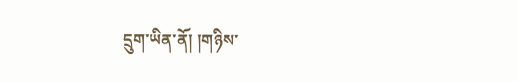དྲུག་ཡིན་ནོ། །གཉིས་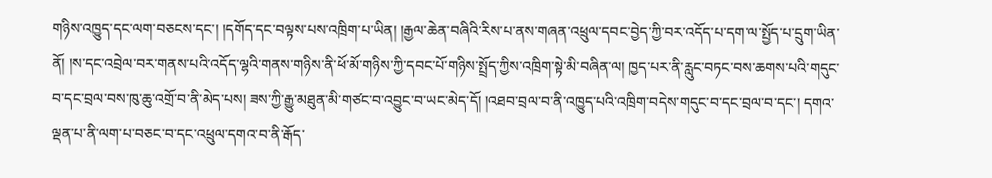གཉིས་འཁྱུད་དང་ལག་བཅངས་དང་། །དགོད་དང་བལྟས་པས་འཁྲིག་པ་ཡིན། །རྒྱལ་ཆེན་བཞིའི་རིས་པ་ནས་གཞན་འཕྲུལ་དབང་བྱེད་ཀྱི་བར་འདོད་པ་དག་ལ་སྤྱོད་པ་དྲུག་ཡིན་ནོ། །ས་དང་འབྲེལ་བར་གནས་པའི་འདོད་ལྷའི་གནས་གཉིས་ནི་ཕོ་མོ་གཉིས་ཀྱི་དབང་པོ་གཉིས་སྤྲོད་ཀྱིས་འཁྲིག་སྟེ་མི་བཞིན་ལ། ཁྱད་པར་ནི་རླུང་བཏང་བས་ཆགས་པའི་གདུང་བ་དང་བྲལ་བས་ཁུ་ཆུ་འགྲོ་བ་ནི་མེད་པས། ཟས་ཀྱི་རྒྱུ་མཐུན་མི་གཙང་བ་འབྱུང་བ་ཡང་མེད་དོ། །འཐབ་བྲལ་བ་ནི་འཁྱུད་པའི་འཁྲིག་བདེས་གདུང་བ་དང་བྲལ་བ་དང་། དགའ་ལྡན་པ་ནི་ལག་པ་བཅང་བ་དང་འཕྲུལ་དགའ་བ་ནི་རྒོད་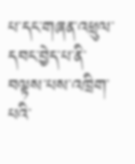པ་དང་གཞན་འཕྲུལ་དབང་བྱེད་པ་ནི་བལྟས་པས་འཁྲིག་པའི་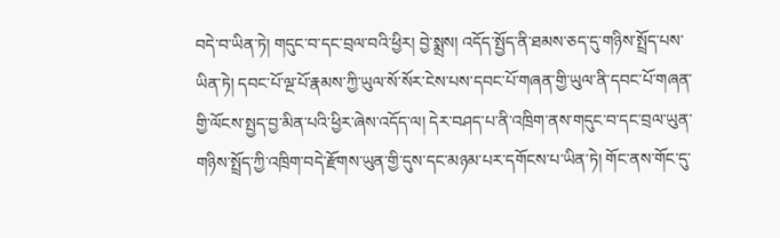བདེ་བ་ཡིན་ཏེ། གདུང་བ་དང་བྲལ་བའི་ཕྱིར། བྱེ་སྨྲས། འདོད་སྤྱོད་ནི་ཐམས་ཅད་དུ་གཉིས་སྤྲོད་པས་ཡིན་ཏེ། དབང་པོ་ལྔ་པོ་རྣམས་ཀྱི་ཡུལ་སོ་སོར་ངེས་པས་དབང་པོ་གཞན་གྱི་ཡུལ་ནི་དབང་པོ་གཞན་གྱི་ལོངས་སྤྱད་བྱ་མིན་པའི་ཕྱིར་ཞེས་འདོད་ལ། དེར་བཤད་པ་ནི་འཁྲིག་ནས་གདུང་བ་དང་བྲལ་ཡུན་གཉིས་སྤྲོད་ཀྱི་འཁྲིག་བདེ་རྫོགས་ཡུན་གྱི་དུས་དང་མཉམ་པར་དགོངས་པ་ཡིན་ཏེ། གོང་ནས་གོང་དུ་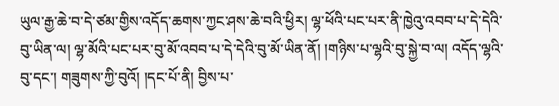ཡུལ་རྒྱ་ཆེ་བ་དེ་ཙམ་གྱིས་འདོད་ཆགས་ཀྱང་ཤས་ཆེ་བའི་ཕྱིར། ལྷ་ཕོའི་པང་པར་ནི་ཁྱེའུ་འབབ་པ་དེ་དེའི་བུ་ཡིན་ལ། ལྷ་མོའི་པང་པར་བུ་མོ་འབབ་པ་དེ་དེའི་བུ་མོ་ཡིན་ནོ། །གཉིས་པ་ལྷའི་བུ་སྐྱེ་བ་ལ། འདོད་ལྷའི་བུ་དང་། གཟུགས་ཀྱི་བུའོ། །དང་པོ་ནི། བྱིས་པ་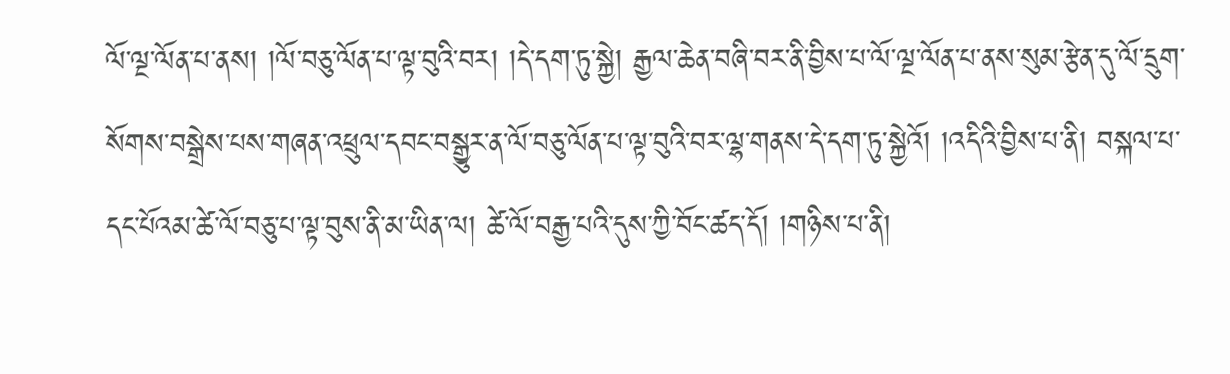ལོ་ལྔ་ལོན་པ་ནས། །ལོ་བཅུ་ལོན་པ་ལྟ་བུའི་བར། །དེ་དག་ཏུ་སྐྱེ། རྒྱལ་ཆེན་བཞི་བར་ནི་བྱིས་པ་ལོ་ལྔ་ལོན་པ་ནས་སུམ་རྩེན་དུ་ལོ་དྲུག་སོགས་བསྒྲེས་པས་གཞན་འཕྲུལ་དབང་བསྒྱུར་ན་ལོ་བཅུ་ལོན་པ་ལྟ་བུའི་བར་ལྷ་གནས་དེ་དག་ཏུ་སྐྱེའོ། །འདིའི་བྱིས་པ་ནི། བསྐལ་པ་དང་པོའམ་ཚེ་ལོ་བཅུ་པ་ལྟ་བུས་ནི་མ་ཡིན་ལ། ཚེ་ལོ་བརྒྱ་པའི་དུས་ཀྱི་བོང་ཚད་དོ། །གཉིས་པ་ནི།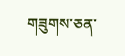གཟུགས་ཅན་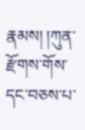རྣམས། །ཀུན་རྫོགས་གོས་དང་བཅས་པ་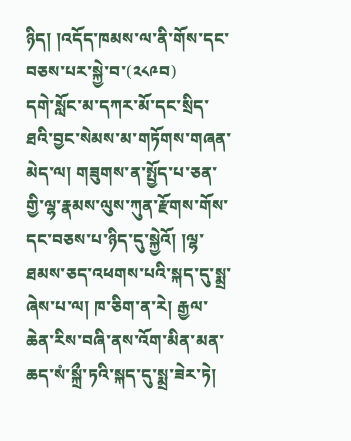ཉིད། །འདོད་ཁམས་ལ་ནི་གོས་དང་བཅས་པར་སྐྱེ་བ་(༢༨༩བ)
དགེ་སློང་མ་དཀར་མོ་དང་སྲིད་ཐའི་བྱང་སེམས་མ་གཏོགས་གཞན་མེད་ལ། གཟུགས་ན་སྤྱོད་པ་ཅན་གྱི་ལྷ་རྣམས་ལུས་ཀུན་རྫོགས་གོས་དང་བཅས་པ་ཉིད་དུ་སྐྱེའོ། །ལྷ་ཐམས་ཅད་འཕགས་པའི་སྐད་དུ་སྨྲ་ཞེས་པ་ལ། ཁ་ཅིག་ན་རེ། རྒྱལ་ཆེན་རིས་བཞི་ནས་འོག་མིན་མན་ཆད་སཾ་སྐྲྀ་ཏའི་སྐད་དུ་སྨྲ་ཟེར་ཏེ།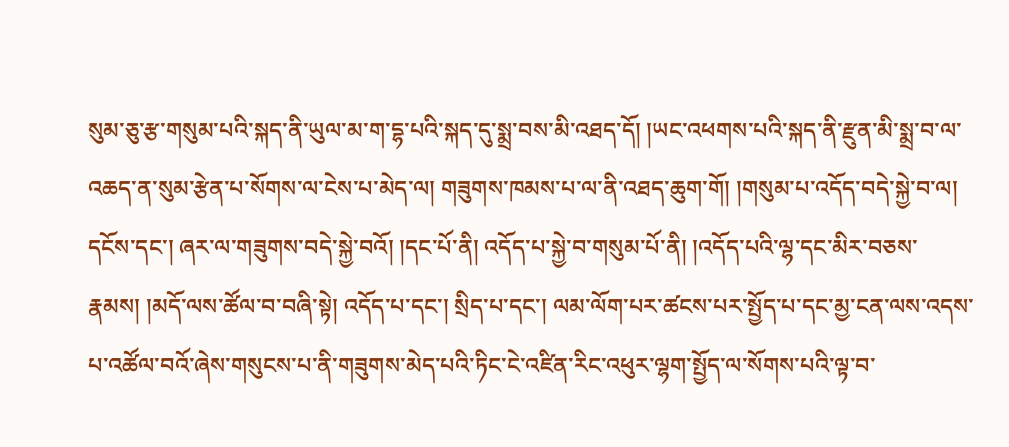སུམ་ཅུ་རྩ་གསུམ་པའི་སྐད་ནི་ཡུལ་མ་ག་དྷ་པའི་སྐད་དུ་སྨྲ་བས་མི་འཐད་དོ། །ཡང་འཕགས་པའི་སྐད་ནི་རྫུན་མི་སྨྲ་བ་ལ་འཆད་ན་སུམ་རྩེན་པ་སོགས་ལ་ངེས་པ་མེད་ལ། གཟུགས་ཁམས་པ་ལ་ནི་འཐད་ཆུག་གོ། །གསུམ་པ་འདོད་བདེ་སྐྱེ་བ་ལ། དངོས་དང་། ཞར་ལ་གཟུགས་བདེ་སྐྱེ་བའོ། །དང་པོ་ནི། འདོད་པ་སྐྱེ་བ་གསུམ་པོ་ནི། །འདོད་པའི་ལྷ་དང་མིར་བཅས་རྣམས། །མདོ་ལས་ཚོལ་བ་བཞི་སྟེ། འདོད་པ་དང་། སྲིད་པ་དང་། ལམ་ལོག་པར་ཚངས་པར་སྤྱོད་པ་དང་མྱ་ངན་ལས་འདས་པ་འཚོལ་བའོ་ཞེས་གསུངས་པ་ནི་གཟུགས་མེད་པའི་ཏིང་ངེ་འཛིན་རིང་འཕུར་ལྷག་སྤྱོད་ལ་སོགས་པའི་ལྟ་བ་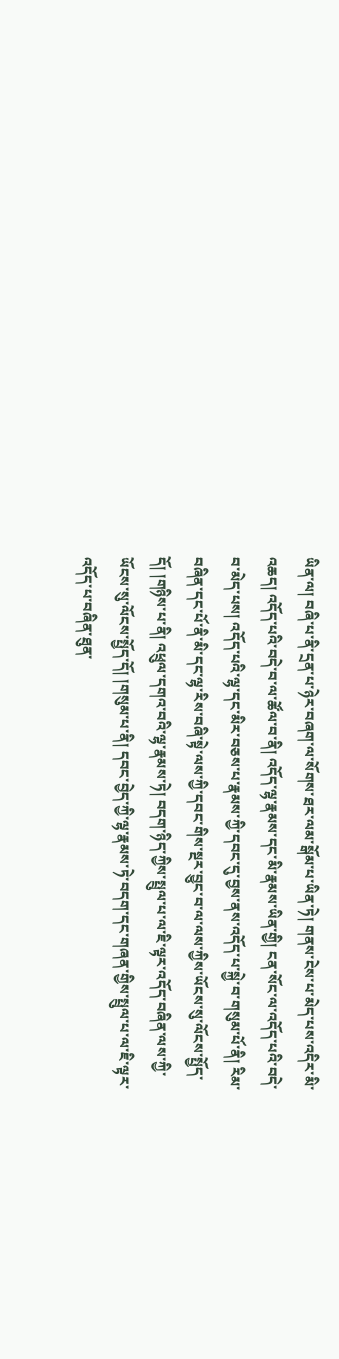ཡིན་ལ། བཞི་པ་ནི་དྲན་པ་ཉེར་བཞག་ལ་སོགས་ཐར་ལམ་སྒོམ་པ་ཡིན་ཏེ། གནས་ངེས་པ་མེད་པས་འདིར་མི་འཆད། འདོད་པའི་བདེ་བ་ལ་ཚོལ་བ་ནི། འདོད་ལྷ་རྣམས་དང་མི་རྣམས་ཡིན་གྱི། ངན་སོང་ལ་འདོད་པའི་བདེ་བ་མེད་པས། འདོད་པའི་ལྷ་དང་མིར་བཅས་པ་རྣམས་ཀྱི་དབང་དུ་བྱས་ནས་འདོད་པ་སྐྱེ་བ་གསུམ་པོ་ནི། རིམ་བཞིན་དང་པོ་ནི་མི་དང་ལྷ་རིས་བཞི་སྟེ་ལས་ཀྱི་དབང་གིས་སྔར་བྱུང་བ་ལ་ལས་ཀྱིས་ཡོངས་སུ་ལོངས་སྤྱོད་དོ། །གཉིས་པ་ནི། འཕྲུལ་དགའ་བའི་ལྷ་རྣམས་ཏེ། བདག་ཉིད་ཀྱིས་སྤྲུལ་པ་ལ་ཇི་ལྟར་འདོད་བཞིན་ལས་ཀྱི་ཡོངས་སུ་ལོངས་སྤྱོད་དོ། །གསུམ་པ་ནི། དབང་བྱེད་ཀྱི་ལྷ་རྣམས་ཏེ་བདག་དང་གཞན་གྱིས་སྤྲུལ་པ་ལ་ཇི་ལྟར་འདོད་པ་བཞིན་ཐུན་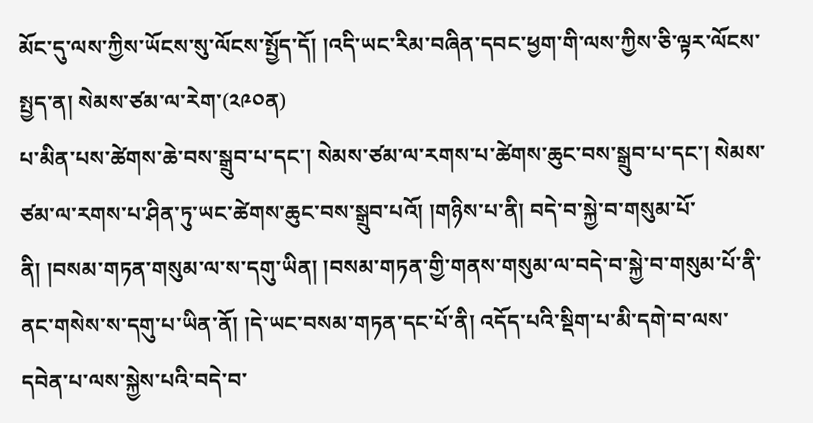མོང་དུ་ལས་ཀྱིས་ཡོངས་སུ་ལོངས་སྤྱོད་དོ། །འདི་ཡང་རིམ་བཞིན་དབང་ཕྱག་གི་ལས་ཀྱིས་ཅི་ལྟར་ལོངས་སྤྱད་ན། སེམས་ཙམ་ལ་རེག་(༢༩༠ན)
པ་མིན་པས་ཚེགས་ཆེ་བས་སྒྲུབ་པ་དང་། སེམས་ཙམ་ལ་རགས་པ་ཚེགས་ཆུང་བས་སྒྲུབ་པ་དང་། སེམས་ཙམ་ལ་རགས་པ་ཤིན་ཏུ་ཡང་ཚེགས་ཆུང་བས་སྒྲུབ་པའོ། །གཉིས་པ་ནི། བདེ་བ་སྐྱེ་བ་གསུམ་པོ་ནི། །བསམ་གཏན་གསུམ་ལ་ས་དགུ་ཡིན། །བསམ་གཏན་གྱི་གནས་གསུམ་ལ་བདེ་བ་སྐྱེ་བ་གསུམ་པོ་ནི་ནང་གསེས་ས་དགུ་པ་ཡིན་ནོ། །དེ་ཡང་བསམ་གཏན་དང་པོ་ནི། འདོད་པའི་སྡིག་པ་མི་དགེ་བ་ལས་དབེན་པ་ལས་སྐྱེས་པའི་བདེ་བ་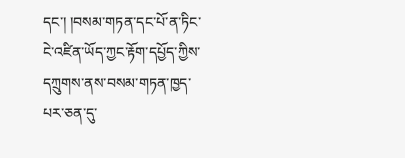དང་། །བསམ་གཏན་དང་པོ་ན་ཏིང་ངེ་འཛིན་ཡོད་ཀྱང་རྟོག་དཔྱོད་ཀྱིས་དཀྲུགས་ནས་བསམ་གཏན་ཁྱད་པར་ཅན་དུ་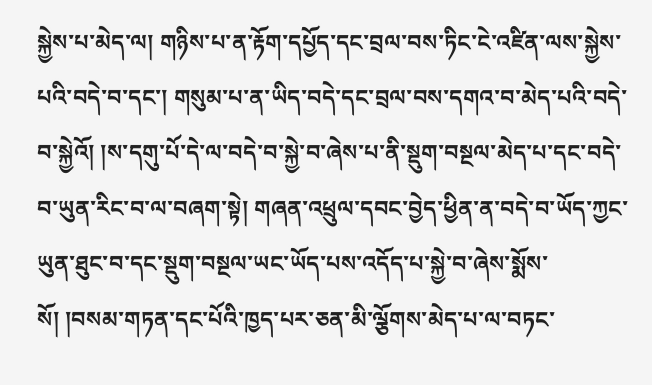སྐྱེས་པ་མེད་ལ། གཉིས་པ་ན་རྟོག་དཔྱོད་དང་བྲལ་བས་ཏིང་ངེ་འཛིན་ལས་སྐྱེས་པའི་བདེ་བ་དང་། གསུམ་པ་ན་ཡིད་བདེ་དང་བྲལ་བས་དགའ་བ་མེད་པའི་བདེ་བ་སྐྱེའོ། །ས་དགུ་པོ་དེ་ལ་བདེ་བ་སྐྱེ་བ་ཞེས་པ་ནི་སྡུག་བསྔལ་མེད་པ་དང་བདེ་བ་ཡུན་རིང་བ་ལ་བཞག་སྟེ། གཞན་འཕྲུལ་དབང་བྱེད་ཕྱིན་ན་བདེ་བ་ཡོད་ཀྱང་ཡུན་ཐུང་བ་དང་སྡུག་བསྔལ་ཡང་ཡོད་པས་འདོད་པ་སྐྱེ་བ་ཞེས་སྨོས་སོ། །བསམ་གཏན་དང་པོའི་ཁྱད་པར་ཅན་མི་ལྕོགས་མེད་པ་ལ་བཏང་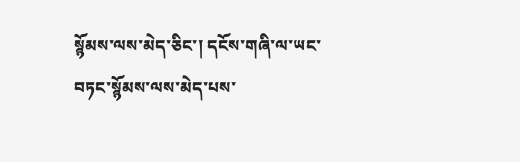སྙོམས་ལས་མེད་ཅིང་། དངོས་གཞི་ལ་ཡང་བཏང་སྙོམས་ལས་མེད་པས་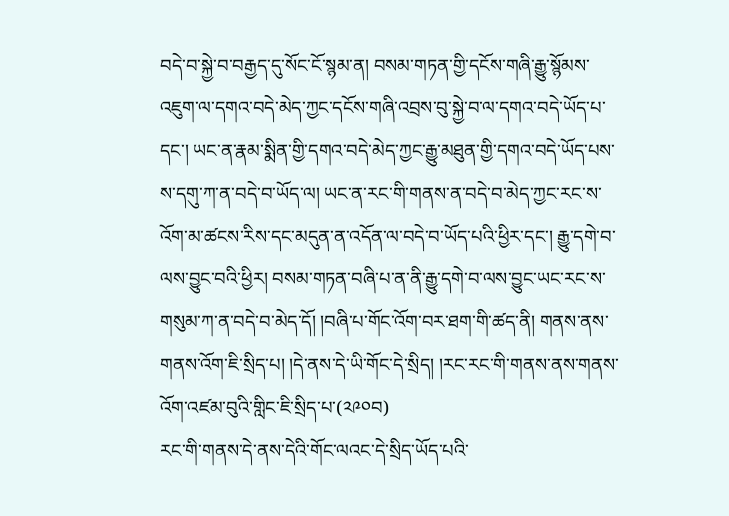བདེ་བ་སྐྱེ་བ་བརྒྱད་དུ་སོང་ངོ་སྙམ་ན། བསམ་གཏན་གྱི་དངོས་གཞི་རྒྱུ་སྙོམས་འཇུག་ལ་དགའ་བདེ་མེད་ཀྱང་དངོས་གཞི་འབྲས་བུ་སྐྱེ་བ་ལ་དགའ་བདེ་ཡོད་པ་དང་། ཡང་ན་རྣམ་སྨིན་གྱི་དགའ་བདེ་མེད་ཀྱང་རྒྱུ་མཐུན་གྱི་དགའ་བདེ་ཡོད་པས་ས་དགུ་ཀ་ན་བདེ་བ་ཡོད་ལ། ཡང་ན་རང་གི་གནས་ན་བདེ་བ་མེད་ཀྱང་རང་ས་འོག་མ་ཚངས་རིས་དང་མདུན་ན་འདོན་ལ་བདེ་བ་ཡོད་པའི་ཕྱིར་དང་། རྒྱུ་དགེ་བ་ལས་བྱུང་བའི་ཕྱིར། བསམ་གཏན་བཞི་པ་ན་ནི་རྒྱུ་དགེ་བ་ལས་བྱུང་ཡང་རང་ས་གསུམ་ཀ་ན་བདེ་བ་མེད་དོ། །བཞི་པ་གོང་འོག་བར་ཐག་གི་ཚད་ནི། གནས་ནས་གནས་འོག་ཇི་སྲིད་པ། །དེ་ནས་དེ་ཡི་གོང་དེ་སྲིད། །རང་རང་གི་གནས་ནས་གནས་འོག་འཛམ་བུའི་གླིང་ཇི་སྲིད་པ་(༢༩༠བ)
རང་གི་གནས་དེ་ནས་དེའི་གོང་ལའང་དེ་སྲིད་ཡོད་པའི་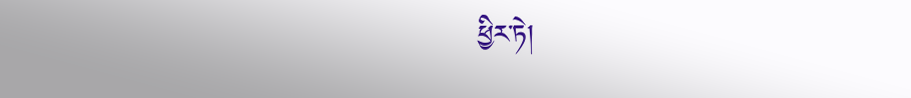ཕྱིར་ཏེ།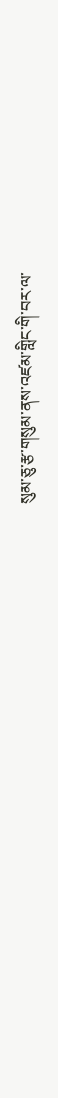སུམ་ཅུ་རྩ་གསུམ་ནས་འཛམ་གླིང་གི་བར་ལ་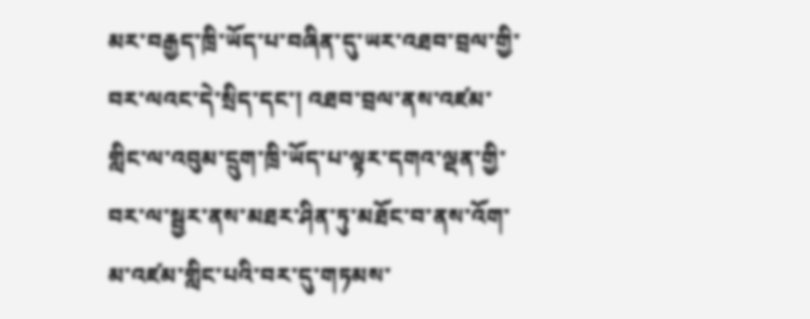མར་བརྒྱད་ཁྲི་ཡོད་པ་བཞིན་དུ་ཡར་འཐབ་བྲལ་གྱི་བར་ལའང་དེ་སྲིད་དང་། འཐབ་བྲལ་ནས་འཛམ་གླིང་ལ་འབུམ་དྲུག་ཁྲི་ཡོད་པ་ལྟར་དགའ་ལྡན་གྱི་བར་ལ་སྦྱར་ནས་མཐར་ཤིན་ཏུ་མཐོང་བ་ནས་འོག་མ་འཛམ་གླིང་པའི་བར་དུ་གཏམས་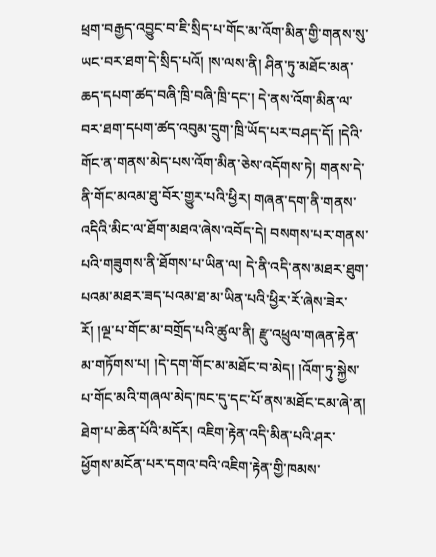ཕྲག་བརྒྱད་འབྱུང་བ་ཇི་སྲིད་པ་གོང་མ་འོག་མིན་གྱི་གནས་སུ་ཡང་བར་ཐག་དེ་སྲིད་པའོ། །ས་ལས་ནི། ཤིན་ཏུ་མཐོང་མན་ཆད་དཔག་ཚད་བཞི་ཁྲི་བཞི་ཁྲི་དང་། དེ་ནས་འོག་མིན་ལ་བར་ཐག་དཔག་ཚད་འབུམ་དྲུག་ཁྲི་ཡོད་པར་བཤད་དོ། །དེའི་གོང་ན་གནས་མེད་པས་འོག་མིན་ཅེས་འདོགས་ཏེ། གནས་དེ་ནི་གོང་མའམ་ཐུ་བོར་གྱུར་པའི་ཕྱིར། གཞན་དག་ནི་གནས་འདིའི་མིང་ལ་ཐོག་མཐའ་ཞེས་འབོད་དེ། བསགས་པར་གནས་པའི་གཟུགས་ནི་ཐོགས་པ་ཡིན་ལ། དེ་ནི་འདི་ནས་མཐར་ཐུག་པའམ་མཐར་ཟད་པའམ་ཐ་མ་ཡིན་པའི་ཕྱིར་རོ་ཞེས་ཟེར་རོ། །ལྔ་པ་གོང་མ་བགྲོད་པའི་ཚུལ་ནི། རྫུ་འཕྲུལ་གཞན་རྟེན་མ་གཏོགས་པ། །དེ་དག་གོང་མ་མཐོང་བ་མེད། །འོག་ཏུ་སྐྱེས་པ་གོང་མའི་གཞལ་མེད་ཁང་དུ་དང་པོ་ནས་མཐོང་ངམ་ཞེ་ན། ཐེག་པ་ཆེན་པོའི་མདོར། འཇིག་རྟེན་འདི་མིན་པའི་ཤར་ཕྱོགས་མངོན་པར་དགའ་བའི་འཇིག་རྟེན་གྱི་ཁམས་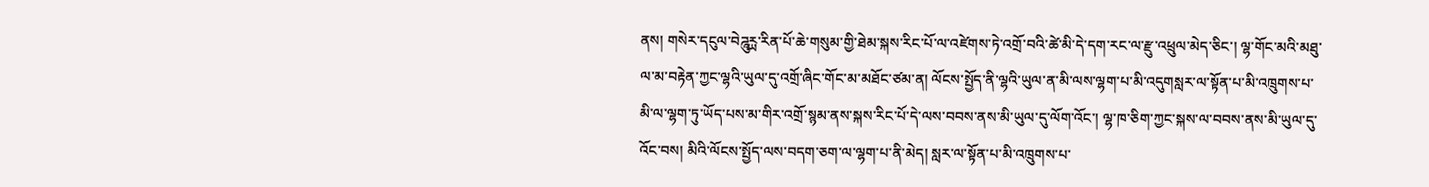ནས། གསེར་དངུལ་བེཌཱུཪྻ་རིན་པོ་ཆེ་གསུམ་གྱི་ཐེམ་སྐས་རིང་པོ་ལ་འཛེགས་ཏེ་འགྲོ་བའི་ཚེ་མི་དེ་དག་རང་ལ་རྫུ་འཕྲུལ་མེད་ཅིང་། ལྷ་གོང་མའི་མཐུ་ལ་མ་བརྟེན་ཀྱང་ལྷའི་ཡུལ་དུ་འགྲོ་ཞིང་གོང་མ་མཐོང་ཙམ་ན། ལོངས་སྤྱོད་ནི་ལྷའི་ཡུལ་ན་མི་ལས་ལྷག་པ་མི་འདུགསླར་ལ་སྟོན་པ་མི་འཁྲུགས་པ་མི་ལ་ལྷག་ཏུ་ཡོད་པས་མ་གིར་འགྲོ་སྙམ་ནས་སྐས་རིང་པོ་དེ་ལས་བབས་ནས་མི་ཡུལ་དུ་ལོག་འོང་། ལྷ་ཁ་ཅིག་ཀྱང་སྐས་ལ་བབས་ནས་མི་ཡུལ་དུ་འོང་བས། མིའི་ལོངས་སྤྱོད་ལས་བདག་ཅག་ལ་ལྷག་པ་ནི་མེད། སླར་ལ་སྟོན་པ་མི་འཁྲུགས་པ་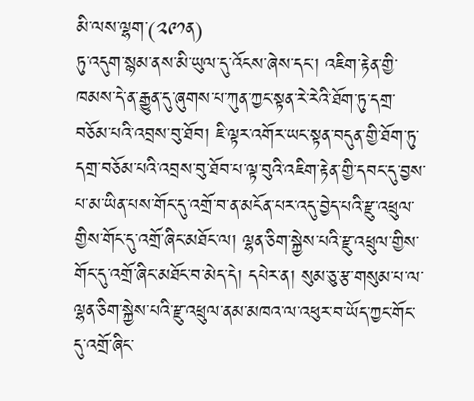མི་ལས་ལྷག་(༢༩༡ན)
ཏུ་འདུག་སྙམ་ནས་མི་ཡུལ་དུ་འོངས་ཞེས་དང་། འཇིག་རྟེན་གྱི་ཁམས་དེ་ན་རྒྱུན་དུ་ཞུགས་པ་ཀུན་ཀྱང་སྟན་རེ་རེའི་ཐོག་ཏུ་དགྲ་བཅོམ་པའི་འབྲས་བུ་ཐོབ། ཇི་ལྟར་འགོར་ཡང་སྟན་བདུན་གྱི་ཐོག་ཏུ་དགྲ་བཅོམ་པའི་འབྲས་བུ་ཐོབ་པ་ལྟ་བུའི་འཇིག་རྟེན་གྱི་དབང་དུ་བྱས་པ་མ་ཡིན་པས་གོང་དུ་འགྲོ་བ་ན་མངོན་པར་འདུ་བྱེད་པའི་རྫུ་འཕྲུལ་གྱིས་གོང་དུ་འགྲོ་ཞིང་མཐོང་ལ། ལྷན་ཅིག་སྐྱེས་པའི་རྫུ་འཕྲུལ་གྱིས་གོང་དུ་འགྲོ་ཞིང་མཐོང་བ་མེད་དེ། དཔེར་ན། སུམ་ཅུ་རྩ་གསུམ་པ་ལ་ལྷན་ཅིག་སྐྱེས་པའི་རྫུ་འཕྲུལ་ནམ་མཁའ་ལ་འཕུར་བ་ཡོད་ཀྱང་གོང་དུ་འགྲོ་ཞིང་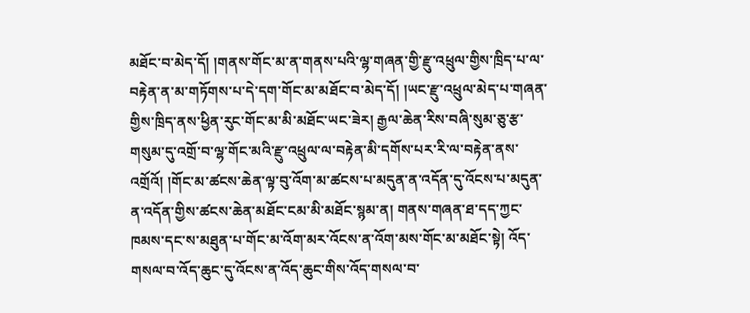མཐོང་བ་མེད་དོ། །གནས་གོང་མ་ན་གནས་པའི་ལྷ་གཞན་གྱི་རྫུ་འཕྲུལ་གྱིས་ཁྲིད་པ་ལ་བརྟེན་ན་མ་གཏོགས་པ་དེ་དག་གོང་མ་མཐོང་བ་མེད་དོ། །ཡང་རྫུ་འཕྲུལ་མེད་པ་གཞན་གྱིས་ཁྲིད་ནས་ཕྱིན་རུང་གོང་མ་མི་མཐོང་ཡང་ཟེར། རྒྱལ་ཆེན་རིས་བཞི་སུམ་ཅུ་རྩ་གསུམ་དུ་འགྲོ་བ་ལྷ་གོང་མའི་རྫུ་འཕྲུལ་ལ་བརྟེན་མི་དགོས་པར་རི་ལ་བརྟེན་ནས་འགྲོའོ། །གོང་མ་ཚངས་ཆེན་ལྟ་བུ་འོག་མ་ཚངས་པ་མདུན་ན་འདོན་དུ་འོངས་པ་མདུན་ན་འདོན་གྱིས་ཚངས་ཆེན་མཐོང་ངམ་མི་མཐོང་སྙམ་ན། གནས་གཞན་ཐ་དད་ཀྱང་ཁམས་དང་ས་མཐུན་པ་གོང་མ་འོག་མར་འོངས་ན་འོག་མས་གོང་མ་མཐོང་སྟེ། འོད་གསལ་བ་འོད་ཆུང་དུ་འོངས་ན་འོད་ཆུང་གིས་འོད་གསལ་བ་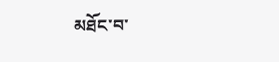མཐོང་བ་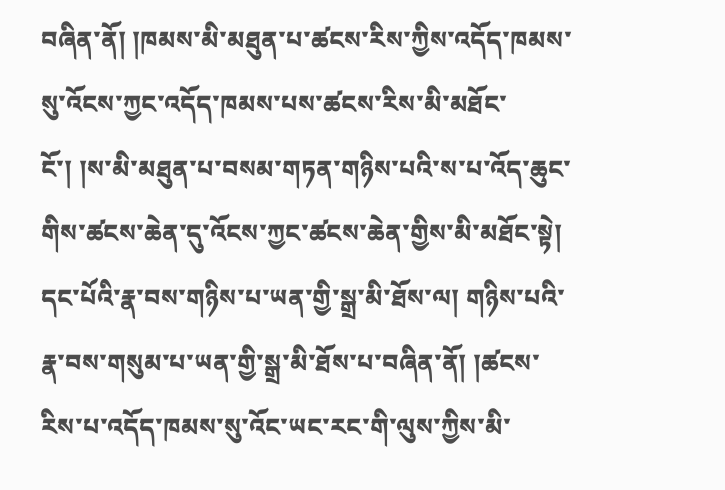བཞིན་ནོ། །ཁམས་མི་མཐུན་པ་ཚངས་རིས་ཀྱིས་འདོད་ཁམས་སུ་འོངས་ཀྱང་འདོད་ཁམས་པས་ཚངས་རིས་མི་མཐོང་ངོ་། །ས་མི་མཐུན་པ་བསམ་གཏན་གཉིས་པའི་ས་པ་འོད་ཆུང་གིས་ཚངས་ཆེན་དུ་འོངས་ཀྱང་ཚངས་ཆེན་གྱིས་མི་མཐོང་སྟེ། དང་པོའི་རྣ་བས་གཉིས་པ་ཡན་གྱི་སྒྲ་མི་ཐོས་ལ། གཉིས་པའི་རྣ་བས་གསུམ་པ་ཡན་གྱི་སྒྲ་མི་ཐོས་པ་བཞིན་ནོ། །ཚངས་རིས་པ་འདོད་ཁམས་སུ་འོང་ཡང་རང་གི་ལུས་ཀྱིས་མི་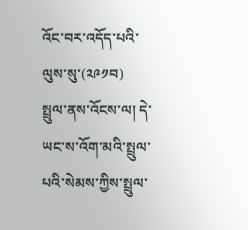འོང་བར་འདོད་པའི་ལུས་སུ་(༢༩༡བ)
སྤྲུལ་ནས་འོངས་ལ། དེ་ཡང་ས་འོག་མའི་སྤྲུལ་པའི་སེམས་ཀྱིས་སྤྲུལ་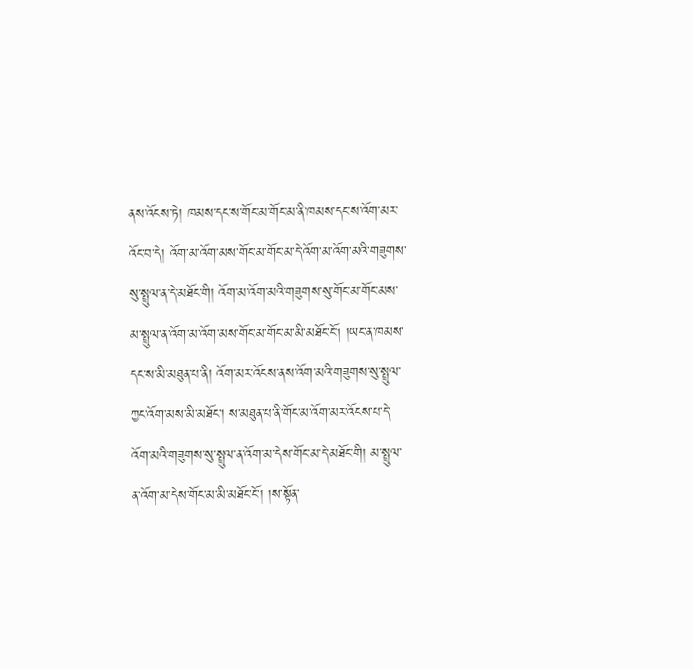ནས་འོངས་ཏེ། ཁམས་དང་ས་གོང་མ་གོང་མ་ནི་ཁམས་དང་ས་འོག་མར་འོང་བ་དེ། འོག་མ་འོག་མས་གོང་མ་གོང་མ་དེ་འོག་མ་འོག་མའི་གཟུགས་སུ་སྤྲུལ་ན་དེ་མཐོང་གི། འོག་མ་འོག་མའི་གཟུགས་སུ་གོང་མ་གོང་མས་མ་སྤྲུལ་ན་འོག་མ་འོག་མས་གོང་མ་གོང་མ་མི་མཐོང་ངོ། །ཡང་ན་ཁམས་དང་ས་མི་མཐུན་པ་ནི། འོག་མར་འོངས་ནས་འོག་མའི་གཟུགས་སུ་སྤྲུལ་ཀྱང་འོག་མས་མི་མཐོང་། ས་མཐུན་པ་ནི་གོང་མ་འོག་མར་འོངས་པ་དེ་འོག་མའི་གཟུགས་སུ་སྤྲུལ་ན་འོག་མ་དེས་གོང་མ་དེ་མཐོང་གི། མ་སྤྲུལ་ན་འོག་མ་དེས་གོང་མ་མི་མཐོང་ངོ་། །ས་སྟོན་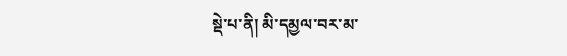སྡེ་པ་ནི། མི་དམྱལ་བར་མ་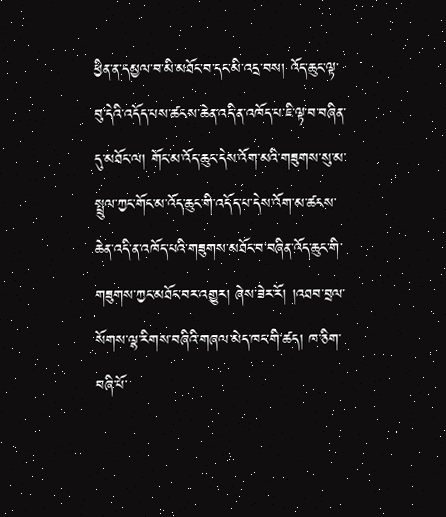ཕྱིན་ན་དམྱལ་བ་མི་མཐོང་བ་དང་མི་འདྲ་བས། འོད་ཆུང་ལྟ་བུ་དེའི་འདོད་པས་ཚངས་ཆེན་འདི་ན་འཁོད་པ་ཇི་ལྟ་བ་བཞིན་དུ་མཐོང་ལ། གོང་མ་འོད་ཆུང་དེས་འོག་མའི་གཟུགས་སུ་མ་སྤྲུལ་ཀྱང་གོང་མ་འོད་ཆུང་གི་འདོད་པ་དེས་འོག་མ་ཚངས་ཆེན་འདི་ན་འཁོད་པའི་གཟུགས་མཐོང་བ་བཞིན་འོད་ཆུང་གི་གཟུགས་ཀྱང་མཐོང་བར་འགྱུར། ཞེས་ཟེར་རོ། །འཐབ་བྲལ་སོགས་ལྷ་རིགས་བཞིའི་གཞལ་མེད་ཁང་གི་ཚད། ཁ་ཅིག་བཞི་པོ་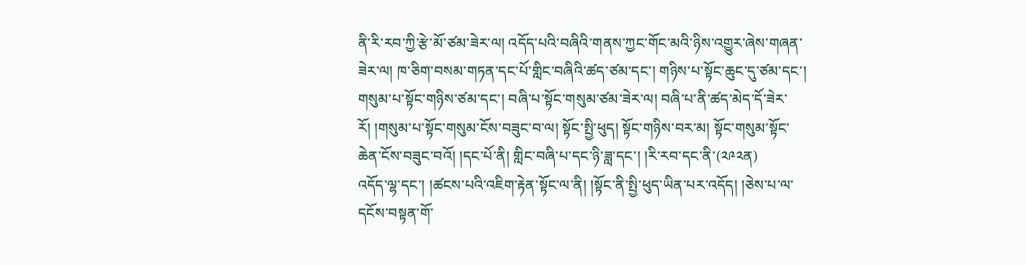ནི་རི་རབ་ཀྱི་རྩེ་མོ་ཙམ་ཟེར་ལ། འདོད་པའི་བཞིའི་གནས་ཀྱང་གོང་མའི་ཉིས་འགྱུར་ཞེས་གཞན་ཟེར་ལ། ཁ་ཅིག་བསམ་གཏན་དང་པོ་གླིང་བཞིའི་ཚད་ཙམ་དང་། གཉིས་པ་སྟོང་ཆུང་དུ་ཙམ་དང་། གསུམ་པ་སྟོང་གཉིས་ཙམ་དང་། བཞི་པ་སྟོང་གསུམ་ཙམ་ཟེར་ལ། བཞི་པ་ནི་ཚད་མེད་དོ་ཟེར་རོ། །གསུམ་པ་སྟོང་གསུམ་ངོས་བཟུང་བ་ལ། སྟོང་སྤྱི་ཕུད། སྟོང་གཉིས་བར་མ། སྟོང་གསུམ་སྟོང་ཆེན་ངོས་བཟུང་བའོ། །དང་པོ་ནི། གླིང་བཞི་པ་དང་ཉི་ཟླ་དང་། །རི་རབ་དང་ནི་(༢༩༢ན)
འདོད་ལྷ་དང་། །ཚངས་པའི་འཇིག་རྟེན་སྟོང་ལ་ནི། །སྟོང་ནི་སྤྱི་ཕུད་ཡིན་པར་འདོད། །ཅེས་པ་ལ་དངོས་བསྟན་གོ་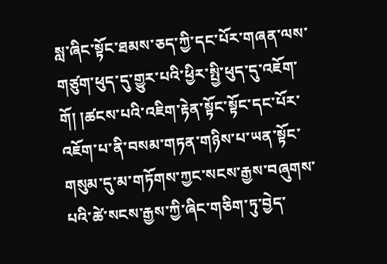སླ་ཞིང་སྟོང་ཐམས་ཅད་ཀྱི་དང་པོར་གཞན་ལས་གཙུག་ཕུད་དུ་གྱུར་པའི་ཕྱིར་སྤྱི་ཕུད་དུ་འཇོག་གོ། །ཚངས་པའི་འཇིག་རྟེན་སྟོང་སྟོང་དང་པོར་འཇོག་པ་ནི་བསམ་གཏན་གཉིས་པ་ཡན་སྟོང་གསུམ་དུ་མ་གཏོགས་ཀྱང་སངས་རྒྱས་བཞུགས་པའི་ཚེ་སངས་རྒྱས་ཀྱི་ཞིང་གཅིག་ཏུ་བྱེད་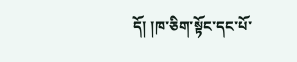དོ། །ཁ་ཅིག་སྟོང་དང་པོ་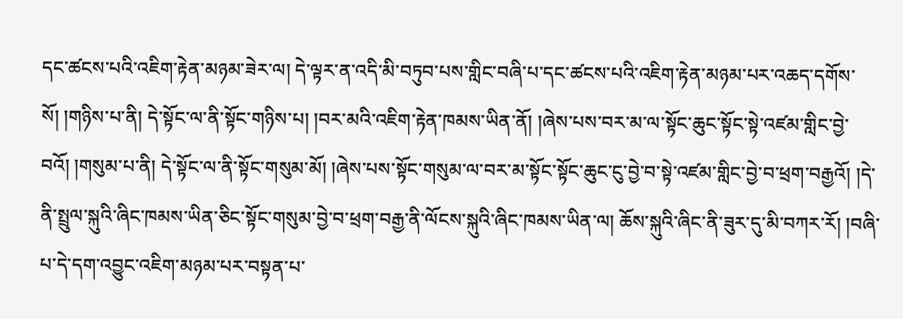དང་ཚངས་པའི་འཇིག་རྟེན་མཉམ་ཟེར་ལ། དེ་ལྟར་ན་འདི་མི་བཏུབ་པས་གླིང་བཞི་པ་དང་ཚངས་པའི་འཇིག་རྟེན་མཉམ་པར་འཆད་དགོས་སོ། །གཉིས་པ་ནི། དེ་སྟོང་ལ་ནི་སྟོང་གཉིས་པ། །བར་མའི་འཇིག་རྟེན་ཁམས་ཡིན་ནོ། །ཞེས་པས་བར་མ་ལ་སྟོང་ཆུང་སྟོང་སྟེ་འཛམ་གླིང་བྱེ་བའོ། །གསུམ་པ་ནི། དེ་སྟོང་ལ་ནི་སྟོང་གསུམ་མོ། །ཞེས་པས་སྟོང་གསུམ་ལ་བར་མ་སྟོང་སྟོང་ཆུང་ངུ་བྱེ་བ་སྟེ་འཛམ་གླིང་བྱེ་བ་ཕྲག་བརྒྱའོ། །དེ་ནི་སྤྲུལ་སྐུའི་ཞིང་ཁམས་ཡིན་ཅིང་སྟོང་གསུམ་བྱེ་བ་ཕྲག་བརྒྱ་ནི་ལོངས་སྐུའི་ཞིང་ཁམས་ཡིན་ལ། ཆོས་སྐུའི་ཞིང་ནི་ཟུར་དུ་མི་བཀར་རོ། །བཞི་པ་དེ་དག་འབྱུང་འཇིག་མཉམ་པར་བསྟན་པ་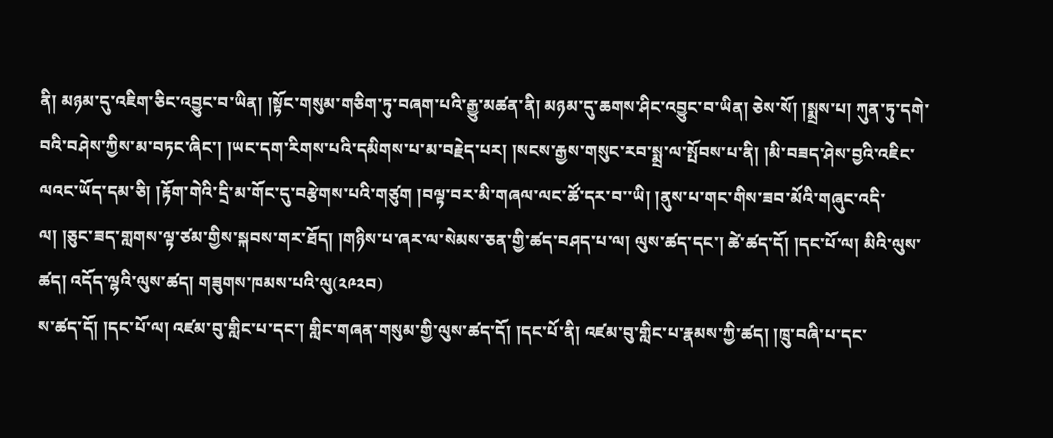ནི། མཉམ་དུ་འཇིག་ཅིང་འབྱུང་བ་ཡིན། །སྟོང་གསུམ་གཅིག་ཏུ་བཞག་པའི་རྒྱུ་མཚན་ནི། མཉམ་དུ་ཆགས་ཤིང་འབྱུང་བ་ཡིན། ཅེས་སོ། །སྨྲས་པ། ཀུན་ཏུ་དགེ་བའི་བཤེས་ཀྱིས་མ་བཏང་ཞིང་། །ཡང་དག་རིགས་པའི་དམིགས་པ་མ་བརྗེད་པར། །སངས་རྒྱས་གསུང་རབ་སྨྲ་ལ་སྤོབས་པ་ནི། །མི་བཟད་ཤེས་བྱའི་འཇིང་ལའང་ཡོད་དམ་ཅི། །རྟོག་གེའི་དྲི་མ་གོང་དུ་བརྩེགས་པའི་གཙུག །བལྟ་བར་མི་གཞལ་ལང་ཚོ་དར་བ་་ཡི། །ནུས་པ་གང་གིས་ཟབ་མོའི་གཞུང་འདི་ལ། །ཅུང་ཟད་གླགས་ལྟ་ཙམ་གྱིས་སྐབས་གར་ཐོད། །གཉིས་པ་ཞར་ལ་སེམས་ཅན་གྱི་ཚད་བཤད་པ་ལ། ལུས་ཚད་དང་། ཚེ་ཚད་དོ། །དང་པོ་ལ། མིའི་ལུས་ཚད། འདོད་ལྷའི་ལུས་ཚད། གཟུགས་ཁམས་པའི་ལུ(༢༩༢བ)
ས་ཚད་དོ། །དང་པོ་ལ། འཛམ་བུ་གླིང་པ་དང་། གླིང་གཞན་གསུམ་གྱི་ལུས་ཚད་དོ། །དང་པོ་ནི། འཛམ་བུ་གླིང་པ་རྣམས་ཀྱི་ཚད། །ཁྲུ་བཞི་པ་དང་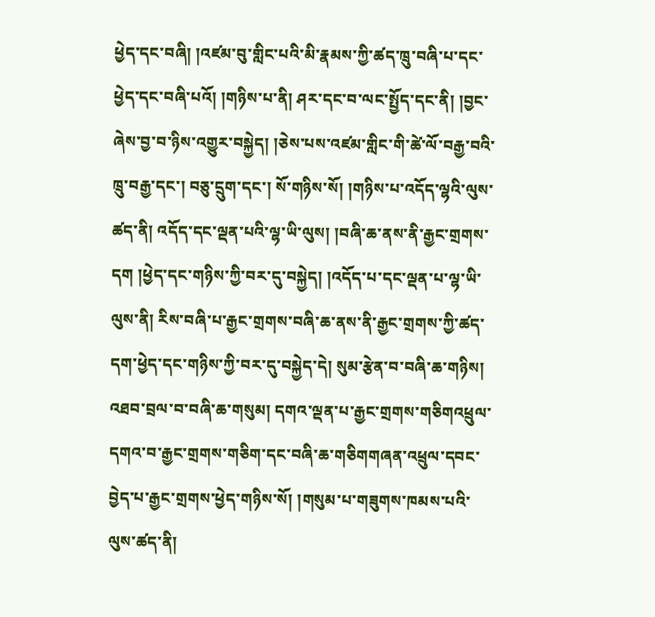ཕྱེད་དང་བཞི། །འཛམ་བུ་གླིང་པའི་མི་རྣམས་ཀྱི་ཚད་ཁྲུ་བཞི་པ་དང་ཕྱེད་དང་བཞི་པའོ། །གཉིས་པ་ནི། ཤར་དང་བ་ལང་སྤྱོད་དང་ནི། །བྱང་ཞེས་བྱ་བ་ཉིས་འགྱུར་བསྐྱེད། །ཅེས་པས་འཛམ་གླིང་གི་ཚེ་ལོ་བརྒྱ་བའི་ཁྲུ་བརྒྱ་དང་། བཅུ་དྲུག་དང་། སོ་གཉིས་སོ། །གཉིས་པ་འདོད་ལྷའི་ལུས་ཚད་ནི། འདོད་དང་ལྡན་པའི་ལྷ་ཡི་ལུས། །བཞི་ཆ་ནས་ནི་རྒྱང་གྲགས་དག །ཕྱེད་དང་གཉིས་ཀྱི་བར་དུ་བསྐྱེད། །འདོད་པ་དང་ལྡན་པ་ལྷ་ཡི་ལུས་ནི། རིས་བཞི་པ་རྒྱང་གྲགས་བཞི་ཆ་ནས་ནི་རྒྱང་གྲགས་ཀྱི་ཚད་དག་ཕྱེད་དང་གཉིས་ཀྱི་བར་དུ་བསྐྱེད་དེ། སུམ་རྩེན་བ་བཞི་ཆ་གཉིས། འཐབ་བྲལ་བ་བཞི་ཆ་གསུམ། དགའ་ལྡན་པ་རྒྱང་གྲགས་གཅིགའཕྲུལ་དགའ་བ་རྒྱང་གྲགས་གཅིག་དང་བཞི་ཆ་གཅིགགཞན་འཕྲུལ་དབང་བྱེད་པ་རྒྱང་གྲགས་ཕྱེད་གཉིས་སོ། །གསུམ་པ་གཟུགས་ཁམས་པའི་ལུས་ཚད་ནི།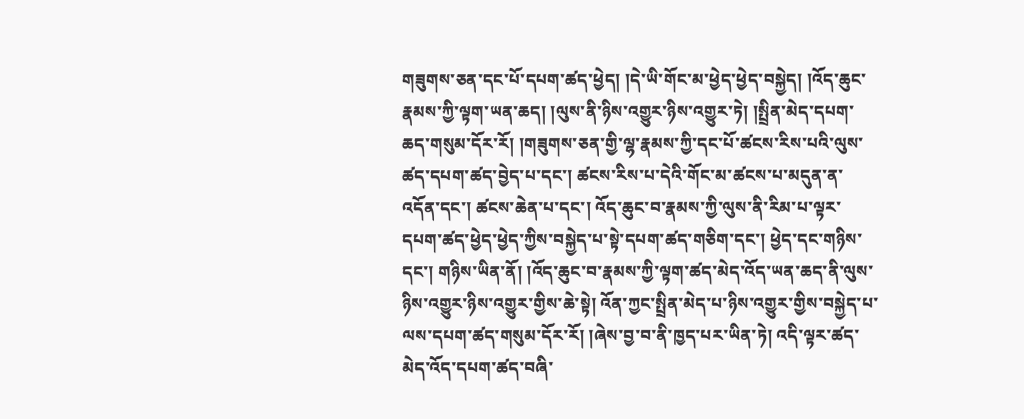གཟུགས་ཅན་དང་པོ་དཔག་ཚད་ཕྱེད། །དེ་ཡི་གོང་མ་ཕྱེད་ཕྱེད་བསྐྱེད། །འོད་ཆུང་རྣམས་ཀྱི་ལྟག་ཡན་ཆད། །ལུས་ནི་ཉིས་འགྱུར་ཉིས་འགྱུར་ཏེ། །སྤྲིན་མེད་དཔག་ཆད་གསུམ་དོར་རོ། །གཟུགས་ཅན་གྱི་ལྷ་རྣམས་ཀྱི་དང་པོ་ཚངས་རིས་པའི་ལུས་ཚད་དཔག་ཚད་བྱེད་པ་དང་། ཚངས་རིས་པ་དེའི་གོང་མ་ཚངས་པ་མདུན་ན་འདོན་དང་། ཚངས་ཆེན་པ་དང་། འོད་ཆུང་བ་རྣམས་ཀྱི་ལུས་ནི་རིམ་པ་ལྟར་དཔག་ཚད་ཕྱེད་ཕྱེད་ཀྱིས་བསྐྱེད་པ་སྟེ་དཔག་ཚད་གཅིག་དང་། ཕྱེད་དང་གཉིས་དང་། གཉིས་ཡིན་ནོ། །འོད་ཆུང་བ་རྣམས་ཀྱི་ལྟག་ཚད་མེད་འོད་ཡན་ཆད་ནི་ལུས་ཉིས་འགྱུར་ཉིས་འགྱུར་གྱིས་ཆེ་སྟེ། འོན་ཀྱང་སྤྲིན་མེད་པ་ཉིས་འགྱུར་གྱིས་བསྐྱེད་པ་ལས་དཔག་ཚད་གསུམ་དོར་རོ། །ཞེས་བྱ་བ་ནི་ཁྱད་པར་ཡིན་ཏེ། འདི་ལྟར་ཚད་མེད་འོད་དཔག་ཚད་བཞི་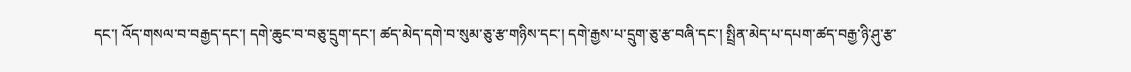དང་། འོད་གསལ་བ་བརྒྱད་དང་། དགེ་ཆུང་བ་བཅུ་དྲུག་དང་། ཚད་མེད་དགེ་བ་སུམ་ཅུ་རྩ་གཉིས་དང་། དགེ་རྒྱས་པ་དྲུག་ཅུ་རྩ་བཞི་དང་། སྤྲིན་མེད་པ་དཔག་ཚད་བརྒྱ་ཉི་ཤུ་རྩ་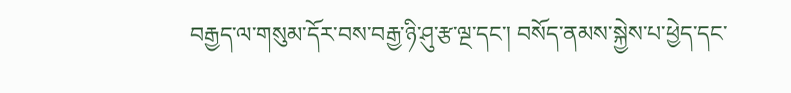བརྒྱད་ལ་གསུམ་དོར་བས་བརྒྱ་ཉི་ཤུ་རྩ་ལྔ་དང་། བསོད་ནམས་སྐྱེས་པ་ཕྱེད་དང་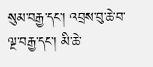སུམ་བརྒྱ་དང་། འབྲས་བུ་ཆེ་བ་ལྔ་བརྒྱ་དང་། མི་ཆེ་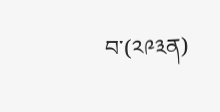བ་(༢༩༣ན)